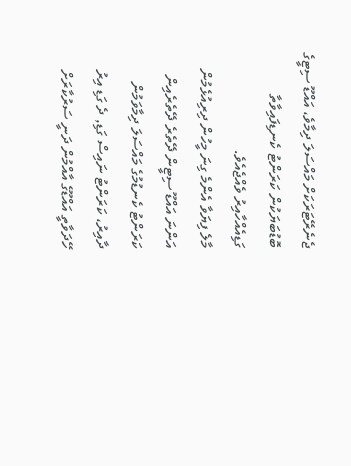ޖެނެރޭޓަރަކަށް މައްސަލަ ދިމާވެ، އައްޑޫ ސިޓީގެ ބޮޑުބަޔަކުން ކަރަންޓު ކެނޑިފައިވާތާ ގަޑިއެއްހާއިރު ވެއްޖެއެވެ.
މާލެ ފިޔަވާ އެންމެ ގިނަ މީހުން ދިރިއުޅެމުން އަންނަ އައްޑޫ ސިޓީން ދޭތެރެ ދޭތެރެއިން ކަރަންޓު ކެނޑުމުގެ މައްސަލަ ދިމާވަމުން ދާއިރު، ކަރަންޓު ނައިސް ގަޑި, ދެ ގަޑި އިރު ހޭދަވާތީ އައްޑޫގެ އާއްމުން ދަނީ ސަރުކާރަށް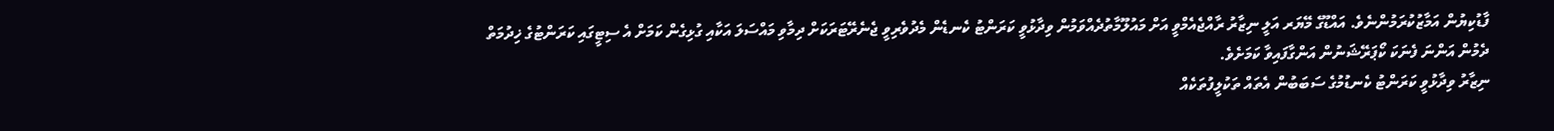ފާޑުކިޔުން އަމާޒުކުރަމުންނެވެ. އައްޑޫގެ މޭޔަރ އަލީ ނިޒާރު ރާއްޖެއެމްވީ އަށް މައުލޫމާތުދެއްވަމުން ވިދާޅުވީ ކަރަންޓު ކެނޑެން މެދުވެރިވީ ޖެނެރޭޓަރަކަށް ދިމާވި މައްސަލަ އަކާއި ގުޅިގެން ކަމަށް އެ ސިޓީގައި ކަރަންޓުގެ ޚިދުމަތް ދެމުން އަންނަ ފެނަކަ ކޯޕަރޭޝަނުން އަންގާފައިވާ ކަމަށެވެ.
ނިޒާރު ވިދާޅުވީ ކަރަންޓު ކެނޑުމުގެ ސަބަބުން އެތައް ތަކުލީފުތަކެއް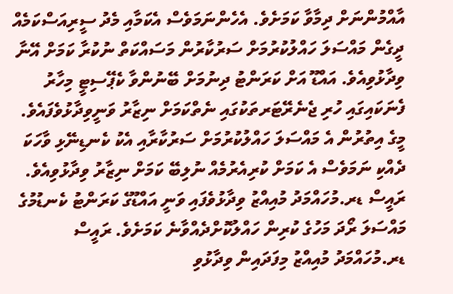އާއްމުންނަށް ދިމާވާ ކަމަށެވެ. އެހެންނަމަވެސް އެކަމާއި މެދު ސީރިއަސްކަމެއް ދީގެން މައްސަލަ ހައްލުކުރުމަށް ސަރުކާރުން މަސައްކަތް ނުކުރާ ކަމަށް އޭނާ ވިދާޅުވިއެވެ. އައްޑޫ އަށް ކަރަންޓު ދިނުމަށް ބޭނުންވާ ކެޕޭސިޓީ މިހާރު ފެނަކައިގައި ހުރި ޖެނެރޭޓަރތަކުގައި ނެތްކަމަށް ނިޒާރު ވަނީވިދާޅުވެފައެވެ. މީގެ އިތުރުން އެ މައްސަލަ ހައްލުކުރުމަށް ސަރުކާރާއި އެކު ކެނޑިނޭޅި ވާހަކަ ދެއްކި ނަމަވެސް އެ ކަމަށް ކުރިއެރުމެއް ނުލިބޭ ކަމަށް ނިޒާރު ވިދާޅުވިއެވެ.
ރައީސް ޑރ.މުހައްމަދު މުއިއްޒު ވިދާޅުވެފައި ވަނީ އައްޑޫގެ ކަރަންޓު ކެނޑުމުގެ މައްސަލަ ރޯދަ މަހުގެ ކުރިން ހައްލުކޮށްދެއްވާނެ ކަމަށެވެ. ރައީސް ޑރ.މުހައްމަދު މުއިއްޒު މިފަދައިން ވިދާޅުވި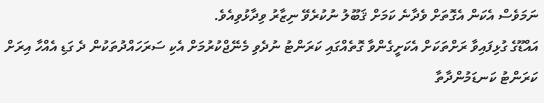ނަމަވެސް އެކަން އެގޮތަށް ވެދާނެ ކަމަށް ޤަބޫލު ނުކުރެވޭ ނިޒާރު ވިދާޅުވިއެވެ.
އައްޑޫގެ ގުޅިފައިވާ ރަށްތަކަށް އެކަށީގެންވާ ގޮތެއްގައި ކަރަންޓު ނުދެވި މެނޭޖްކުރުމަށް އެކި ސަރަހައްދުތަކުން ދެ ގަޑި އެއްހާ އިރަށް ކަރަންޓު ކަނޑަމުންދާތާ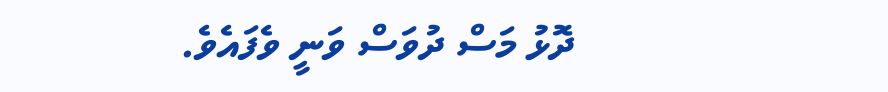ދޮޅު މަސް ދުވަސް ވަނީ ވެފައެވެ.